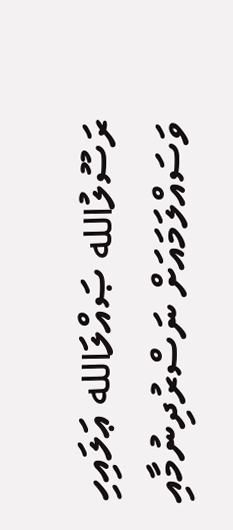ރަސޫލުالله ޞައްލަالله ޢަލައިހި ވަސައްލަމައަށް ނަސްރުދިނުމާއި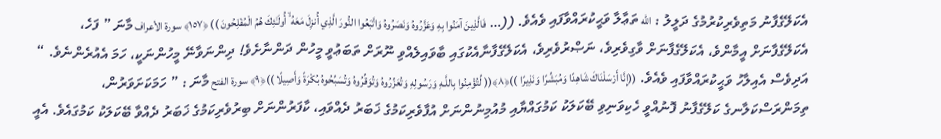އެކަލޭގެފާނު މަތިވެރިކުރުމުގެ ދަލީލު : الله ތަޢާލާ ވަޙީކުރައްވާފައި ވެއެވެ. ((… فَالَّذِينَ آمَنُوا بِهِ وَعَزَّرُوهُ وَنَصَرُوهُ وَاتَّبَعُوا النُّورَ الَّذِي أُنزِلَ مَعَهُ ۙ أُولَـٰئِكَ هُمُ الْمُفْلِحُونَ )) ﴿١٥٧﴾ سورة الأعراف މާނަ ” ފަހެ، އެކަލޭގެފާނަށް އީމާންވެ، އެކަލޭގެފާނަށް ވާގިވެރިވެ، ނަޞްރުވެރިވެ، އެކަލޭގެފާނާއެކުގައި ބާވައިލެއްވި ނޫރަށް ތަބަޢުވީ މީހުން ދަންނާށެވެ! ދިންނަވާނޭ މީހުންނަކީ، ހަމަ އެއުރެންނެވެ. “ އަދިވެސް އެއިލާހު ވަޙީކުރައްވާފައި ވެއެވެ. ((إِنَّا أَرْسَلْنَاكَ شَاهِدًا وَمُبَشِّرًا وَنَذِيرًا ))﴿٨﴾(( لِّتُؤْمِنُوا بِاللَّـهِ وَرَسُولِهِ وَتُعَزِّرُوهُ وَتُوَقِّرُوهُ وَتُسَبِّحُوهُ بُكْرَةً وَأَصِيلًا ))﴿٩﴾ سورة الفتح މާނަ : ” ހަމަކަށަވަރުން، ތިމަންރަސްކަލާނގެ ކަލޭގެފާނު ފޮނުއްވީ ހެކިވަނިވި ބޭކަލަކު ކަމުގައްޔާއި މުއުމިނުންނަށް އުފާވެރިކަމުގެ ޚަބަރު ދެއްވައި، ކާފަރުންނަށް ބިރުވެރިކަމުގެ ޚަބަރު ދެއްވާ ބޭކަލަކު ކަމުގައެވެ. އެއީ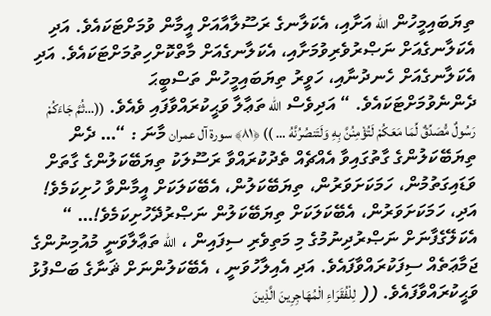ތިޔަބައިމީހުން الله އަށާއި، އެކަލާނގެ ރަސޫލާއާއަށް އީމާން ވުމަށްޓަކައެވެ. އަދި އެކަލާނގެއަށް ނަޞްރުވެރިވުމަށާއި، އެކަލާނގެއަށް މާތްކޮށްހިތުމަށްޓަކައެވެ. އަދި އެކަލާނގެއަށް ހެނދުނާއި، ހަވީރު ތިޔަބައިމީހުން ތަސްބީޙަ ދެންނެވުމަށްޓަކައެވެ. “ އަދިވެސް الله ތަޢާލާ ވަޙީކުރައްވާފައި ވެއެވެ. ((…ثُمَّ جَاءَكُمْ رَسُولٌ مُّصَدِّقٌ لِّمَا مَعَكُمْ لَتُؤْمِنُنَّ بِهِ وَلَتَنصُرُنَّهُ … )) ﴿٨١﴾ سورة آل عمران މާނަ : “… ދެން ތިޔަބޭކަލުންގެ ގާތުގައިވާ އެއްޗެއް ތެދުކުރައްވާ ރަސޫލަކު ތިޔަބޭކަލުންގެ ގާތަށް ވަޑައިގަތުމުން، ހަމަކަށަވަރުން، ތިޔަބޭކަލުން، އެބޭކަލަކަށް އީމާންވާ ހުށިކަމެވެ! އަދި، ހަމަކަށަވަރުން، އެބޭކަލަކަށް ތިޔަބޭކަލުން ނަޞްރުދޭހުށިކަމެވެ!… “
އެކަލޭގެފާނަށް ނަޞްރުދިނުމުގެ މި މަތިވެރި ސިފައިން ، الله ތަޢާލާވަނީ މުއުމިނުންގެ ޖަމާޢަތެއް ސިފަކުރައްވާފައެވެ. އަދި އެއިލާހުވަނީ ، އެބޭކަލުންނަށް ޘަނާގެ ބަސްފުޅު ވަޙީކުރައްވާފައެވެ. (( لِلْفُقَرَاءِ الْمُهَاجِرِينَ الَّذِينَ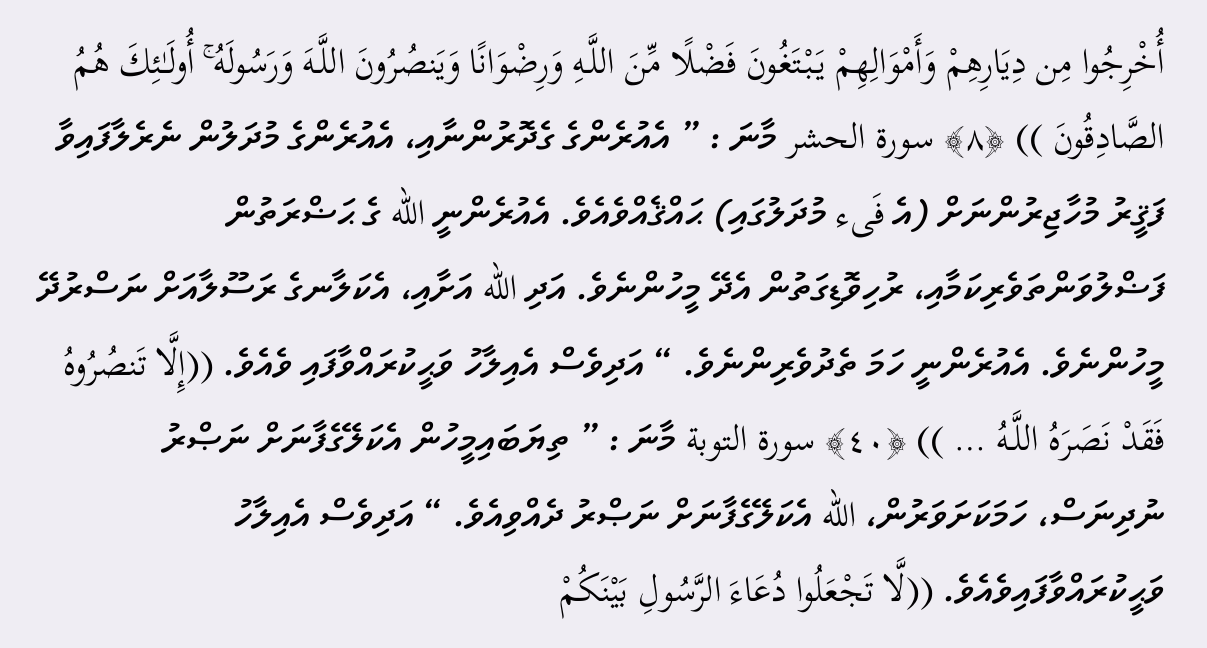أُخْرِجُوا مِن دِيَارِهِمْ وَأَمْوَالِهِمْ يَبْتَغُونَ فَضْلًا مِّنَ اللَّـهِ وَرِضْوَانًا وَيَنصُرُونَ اللَّـهَ وَرَسُولَهُ ۚ أُولَـٰئِكَ هُمُ الصَّادِقُونَ )) ﴿٨﴾ سورة الحشر މާނަ : ” އެއުރެންގެ ގެދޮރުންނާއި، އެއުރެންގެ މުދަލުން ނެރެލާފައިވާ ފަޤީރު މުހާޖިރުންނަށް (އެ فَىء މުދަލުގައި) ޙައްޤެއްވެއެވެ. އެއުރެންނީ الله ގެ ޙަޟްރަތުން ފަޟްލުވަންތަވެރިކަމާއި، ރުހިވޮޑިގަތުން އެދޭ މީހުންނެވެ. އަދި الله އަށާއި، އެކަލާނގެ ރަސޫލާއަށް ނަސްރުދޭ މީހުންނެވެ. އެއުރެންނީ ހަމަ ތެދުވެރިންނެވެ. “ އަދިވެސް އެއިލާހު ވަޙީކުރައްވާފައި ވެއެވެ. ((إِلَّا تَنصُرُوهُ فَقَدْ نَصَرَهُ اللَّـهُ … )) ﴿٤٠﴾ سورة التوبة މާނަ : ” ތިޔަބައިމީހުން އެކަލޭގެފާނަށް ނަޞްރު ނުދިނަސް، ހަމަކަށަވަރުން، الله އެކަލޭގެފާނަށް ނަޞްރު ދެއްވިއެވެ. “ އަދިވެސް އެއިލާހު ވަޙީކުރައްވާފައިވެއެވެ. ((لَّا تَجْعَلُوا دُعَاءَ الرَّسُولِ بَيْنَكُمْ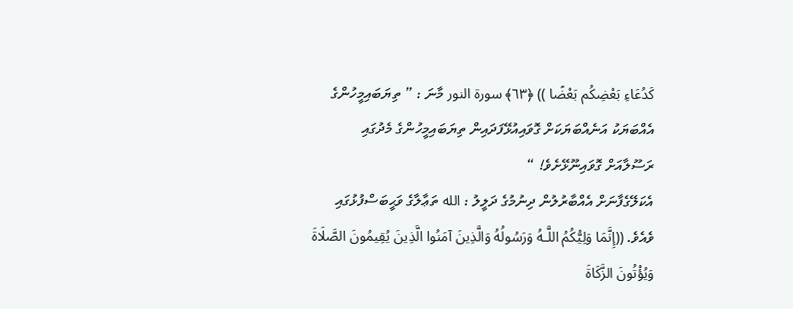كَدُعَاءِ بَعْضِكُم بَعْضًا )) ﴿٦٣﴾ سورة النور މާނަ : ” ތިޔަބައިމީހުންގެ އެއްބަޔަކު އަނެއްބަޔަކަށް ގޮވައިއުޅޭފަދައިން ތިޔަބައިމީހުންގެ މެދުގައި ރަސޫލާއަށް ގޮވައިނޫޅޭށެވެ! “
އެކަލޭގެފާނަށް އެއްބާރުލުން ދިނުމުގެ ދަލީލު : الله ތަޢާލާގެ ވަޙީބަސްފުޅުގައި ވެއެވެ. ((إِنَّمَا وَلِيُّكُمُ اللَّـهُ وَرَسُولُهُ وَالَّذِينَ آمَنُوا الَّذِينَ يُقِيمُونَ الصَّلَاةَ وَيُؤْتُونَ الزَّكَاةَ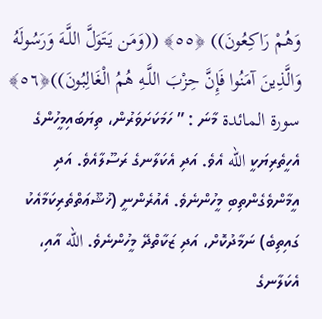وَهُمْ رَاكِعُونَ)) ﴿٥٥﴾ ((وَمَن يَتَوَلَّ اللَّـهَ وَرَسُولَهُ وَالَّذِينَ آمَنُوا فَإِنَّ حِزْبَ اللَّـهِ هُمُ الْغَالِبُونَ))﴿٥٦﴾ سورة المائدة މާނަ : ” ހަމަކަށަވަރުން، ތިޔަބައިމީހުންގެ އެހީތެރިޔަކީ الله އެވެ. އަދި އެކަލާނގެ ރަސޫލާއެވެ. އަދި އީމާންވެގެންތިބި މީހުންނެވެ. އެއުރެންނީ (ޚުޝޫޢަތްތެރިކަމާއެކު ގައިތިބެ) ނަމާދުކޮށް، އަދި ޒަކާތްދޭ މީހުންނެވެ. الله އާއި، އެކަލާނގެ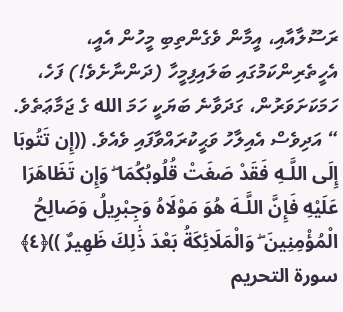ރަސޫލާއާއި، އީމާން ވެގެންތިބި މީހުން އެއީ، އެހީތެރިންކަމުގައި ބަލައިފިމީހާ (ދަންނާށެވެ!) ފަހެ، ހަމަކަށަވަރުން، ގަދަވާނެ ބަޔަކީ ހަމަ الله ގެ ޖަމާޢަތެވެ. “ އަދިވެސް އެއިލާހު ވަޙީކުރައްވާފައި ވެއެވެ. ((إِن تَتُوبَا إِلَى اللَّـهِ فَقَدْ صَغَتْ قُلُوبُكُمَا ۖ وَإِن تَظَاهَرَا عَلَيْهِ فَإِنَّ اللَّـهَ هُوَ مَوْلَاهُ وَجِبْرِيلُ وَصَالِحُ الْمُؤْمِنِينَ ۖ وَالْمَلَائِكَةُ بَعْدَ ذَٰلِكَ ظَهِيرٌ ))﴿٤﴾ سورة التحريم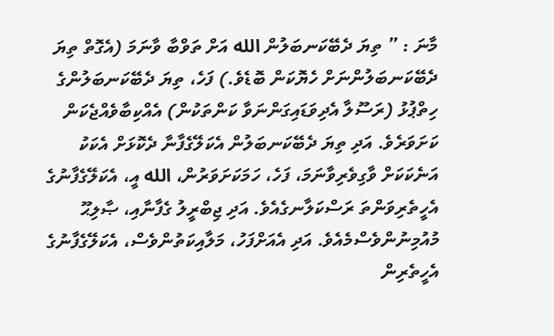މާނަ : ” ތިޔަ ދެބޭކަނބަލުން الله އަށް ތަވްބާ ވާނަމަ (އެގޮތް ތިޔަ ދެބޭކަނބަލުންނަށް ހެޔޮކަން ބޮޑެވެ.) ފަހެ، ތިޔަ ދެބޭކަނބަލުންގެ ހިތްޕުޅު (ރަސޫލާ އެދިވަޑައިގަންނަވާ ކަންތަކުން) އެއްކިބާވެއްޖެކަން ކަށަވަރެވެ. އަދި ތިޔަ ދެބޭކަނބަލުން އެކަލޭގެފާނާ ދެކޮޅަށް އެކަކު އަނެކަކަށް ވާގިވެރިވާނަމަ، ފަހެ، ހަމަކަށަވަރުން، الله އީ، އެކަލޭގެފާނުގެ އެހީތެރިވަންތަ ރަސްކަލާނގެއެވެ. އަދި ޖިބްރީލު ގެފާނާއި، ޞާލިޙޫ މުއުމިނުންވެސްމެއެވެ. އަދި އެއަށްފަހު، މަލާއިކަތުންވެސް، އެކަލޭގެފާނުގެ އެހީތެރިން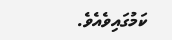ކަމުގައިވެއެވެ.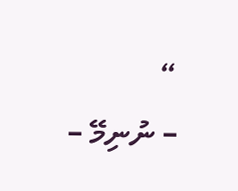“
– ނުނިމޭ –